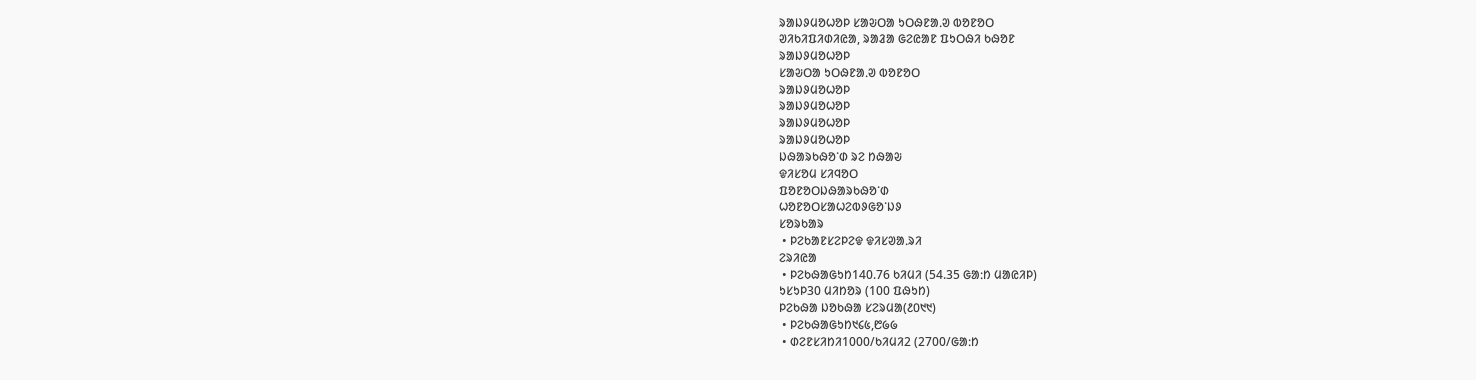ᱨᱟᱡᱽᱢᱚᱦᱚᱞ ᱥᱟᱶᱛᱟ ᱩᱛᱷᱱᱟᱹᱣ ᱵᱚᱱᱚᱛ
ᱣᱤᱠᱤᱯᱤᱰᱤᱭᱟ, ᱨᱟᱲᱟ ᱜᱮᱭᱟᱱ ᱯᱩᱛᱷᱤ ᱠᱷᱚᱱ
ᱨᱟᱡᱽᱢᱚᱦᱚᱞ
ᱥᱟᱶᱛᱟ ᱩᱛᱷᱱᱟᱹᱣ ᱵᱚᱱᱚᱛ
ᱨᱟᱡᱽᱢᱚᱦᱚᱞ
ᱨᱟᱡᱽᱢᱚᱦᱚᱞ
ᱨᱟᱡᱽᱢᱚᱦᱚᱞ
ᱨᱟᱡᱽᱢᱚᱦᱚᱞ
ᱡᱷᱟᱨᱠᱷᱚᱸᱰ ᱨᱮ ᱴᱷᱟᱶ
ᱫᱤᱥᱚᱢ ᱥᱤᱧᱚᱛ
ᱯᱚᱱᱚᱛᱡᱷᱟᱨᱠᱷᱚᱸᱰ
ᱦᱚᱱᱚᱛᱥᱟᱦᱮᱵᱽᱜᱚᱸᱡᱽ
ᱥᱚᱨᱠᱟᱨ
 • ᱞᱮᱠᱟᱱᱥᱮᱞᱮᱫ ᱫᱤᱥᱣᱟᱹᱨᱤ
ᱮᱨᱤᱭᱟ
 • ᱞᱮᱠᱷᱟᱜᱩᱴ140.76 ᱠᱤᱢᱤ (54.35 ᱜᱟᱺᱴ ᱢᱟᱭᱤᱞ)
ᱩᱥᱩᱞ30 ᱢᱤᱴᱚᱨ (100 ᱯᱷᱩᱴ)
ᱞᱮᱠᱷᱟ ᱡᱚᱠᱷᱟ ᱥᱮᱨᱢᱟ(᱒᱐᱑᱑)
 • ᱞᱮᱠᱷᱟᱜᱩᱴ᱑᱔᱕,᱘᱙᱙
 • ᱰᱮᱱᱥᱤᱴᱤ1000/ᱠᱤᱢᱤ2 (2700/ᱜᱟᱺᱴ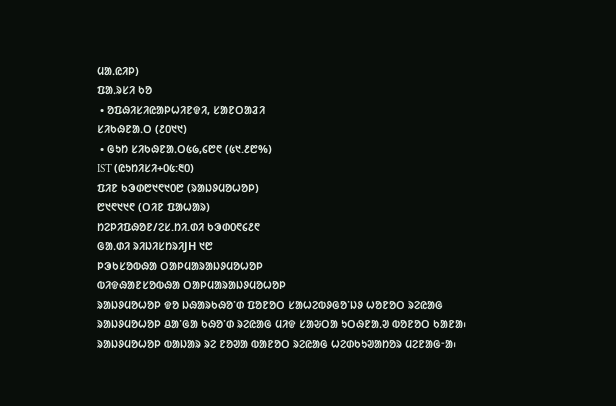ᱢᱟᱹᱭᱤᱞ)
ᱯᱟᱹᱨᱥᱤ ᱠᱚ
 • ᱚᱯᱷᱤᱥᱤᱭᱟᱞᱦᱤᱱᱫᱤ, ᱥᱟᱱᱛᱟᱲᱤ
ᱥᱤᱠᱷᱱᱟᱹᱛ (᱒᱐᱑᱑)
 • ᱜᱩᱴ ᱥᱤᱠᱷᱱᱟᱹᱛ᱕᱙,᱔᱘᱖ (᱕᱑.᱒᱘%)
IST (ᱭᱩᱴᱤᱥᱤ+᱐᱕:᱓᱐)
ᱯᱤᱱ ᱠᱳᱰ᱘᱑᱖᱑᱐᱘ (ᱨᱟᱡᱽᱢᱚᱦᱚᱞ)
᱘᱑᱖᱑᱑᱖ (ᱛᱤᱱ ᱯᱟᱦᱟᱨ)
ᱴᱮᱞᱤᱯᱷᱚᱱ/ᱮᱥ.ᱴᱤ.ᱰᱤ ᱠᱳᱰ᱐᱖᱔᱒᱖
ᱜᱟᱹᱰᱤ ᱨᱤᱡᱤᱥᱴᱨᱤJH ᱑᱘
ᱞᱳᱠᱥᱚᱵᱷᱟ ᱛᱟᱞᱢᱟᱨᱟᱡᱽᱢᱚᱦᱚᱞ
ᱵᱤᱫᱷᱟᱱᱥᱚᱵᱷᱟ ᱛᱟᱞᱢᱟᱨᱟᱡᱽᱢᱚᱦᱚᱞ
ᱨᱟᱡᱽᱢᱚᱦᱚᱞ ᱫᱚ ᱡᱷᱟᱨᱠᱷᱚᱸᱰ ᱯᱚᱱᱚᱛ ᱥᱟᱦᱮᱵᱽᱜᱚᱸᱡᱽ ᱦᱚᱱᱚᱛ ᱨᱮᱭᱟᱜ ᱨᱟᱡᱽᱢᱚᱦᱚᱞ ᱪᱟᱸᱜᱟ ᱠᱷᱚᱸᱰ ᱨᱮᱭᱟᱜ ᱢᱤᱫ ᱥᱟᱶᱛᱟ ᱩᱛᱷᱱᱟᱹᱣ ᱵᱚᱱᱚᱛ ᱠᱟᱱᱟ᱾
ᱨᱟᱡᱽᱢᱚᱦᱚᱞ ᱵᱟᱡᱟᱨ ᱨᱮ ᱱᱚᱣᱟ ᱵᱟᱱᱚᱛ ᱨᱮᱭᱟᱜ ᱦᱮᱰᱠᱩᱣᱟᱴᱚᱨ ᱢᱮᱱᱟᱜᱼᱟ᱾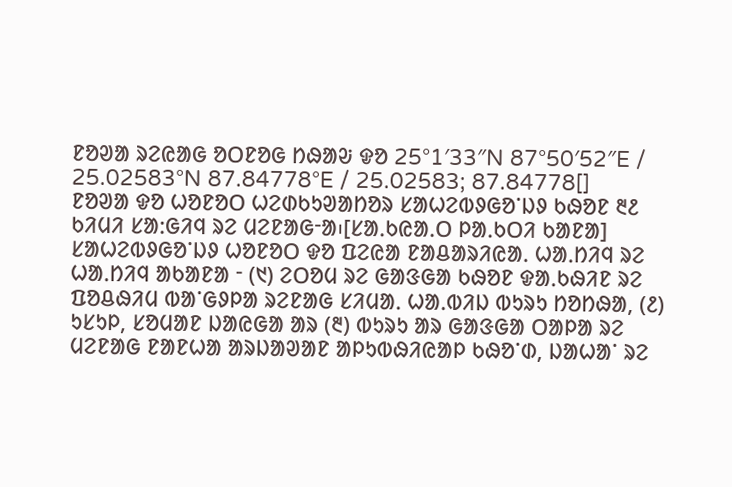ᱱᱚᱣᱟ ᱨᱮᱭᱟᱜ ᱚᱛᱱᱚᱜ ᱴᱷᱟᱶ ᱫᱚ 25°1′33″N 87°50′52″E / 25.02583°N 87.84778°E / 25.02583; 87.84778[]
ᱱᱚᱣᱟ ᱫᱚ ᱦᱚᱱᱚᱛ ᱦᱮᱰᱠᱩᱣᱟᱴᱚᱨ ᱥᱟᱦᱮᱵᱽᱜᱚᱸᱡᱽ ᱠᱷᱚᱱ ᱓᱒ ᱠᱤᱢᱤ ᱥᱟᱺᱜᱤᱧ ᱨᱮ ᱢᱮᱱᱟᱜᱼᱟ᱾[ᱥᱟᱹᱠᱭᱟᱹᱛ ᱞᱟᱹᱠᱛᱤ ᱠᱟᱱᱟ]
ᱥᱟᱦᱮᱵᱽᱜᱚᱸᱡᱽ ᱦᱚᱱᱚᱛ ᱫᱚ ᱯᱮᱭᱟ ᱱᱟᱪᱟᱨᱤᱭᱟᱹ ᱦᱟᱹᱴᱤᱧ ᱨᱮ ᱦᱟᱹᱴᱤᱧ ᱟᱠᱟᱱᱟ ᱼ (᱑) ᱮᱛᱚᱢ ᱨᱮ ᱜᱟᱝᱜᱟ ᱠᱷᱚᱱ ᱫᱟᱹᱠᱷᱤᱱ ᱨᱮ ᱯᱚᱪᱷᱤᱢ ᱵᱟᱸᱜᱽᱞᱟ ᱨᱮᱱᱟᱜ ᱥᱤᱢᱟᱹ ᱦᱟᱹᱵᱤᱡ ᱵᱩᱨᱩ ᱴᱚᱴᱷᱟ, (᱒) ᱩᱥᱩᱞ, ᱥᱚᱢᱟᱱ ᱡᱟᱭᱜᱟ ᱟᱨ (᱓) ᱵᱩᱨᱩ ᱟᱨ ᱜᱟᱝᱜᱟ ᱛᱟᱞᱟ ᱨᱮ ᱢᱮᱱᱟᱜ ᱱᱟᱱᱦᱟ ᱟᱨᱡᱟᱣᱟᱱ ᱟᱞᱩᱵᱷᱤᱭᱟᱞ ᱠᱷᱚᱸᱰ, ᱡᱟᱦᱟᱸ ᱨᱮ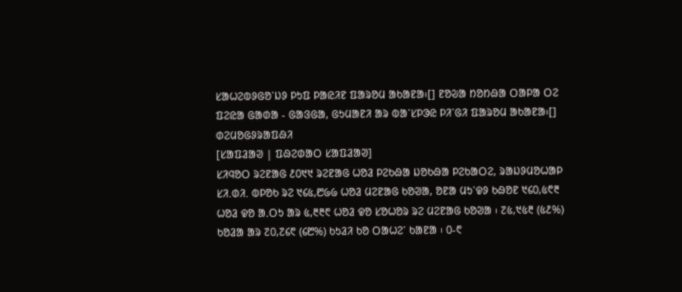ᱥᱟᱦᱮᱵᱽᱜᱚᱸᱡᱽ ᱞᱩᱯ ᱞᱟᱭᱤᱱ ᱯᱟᱨᱚᱢ ᱟᱠᱟᱱᱟ᱾[] ᱱᱚᱶᱟ ᱴᱚᱴᱷᱟ ᱛᱟᱞᱟ ᱛᱮ ᱯᱮᱭᱟ ᱜᱟᱰᱟ - ᱜᱟᱝᱜᱟ, ᱜᱩᱢᱟᱱᱤ ᱟᱨ ᱵᱟᱸᱥᱞᱳᱭ ᱞᱤᱸᱜᱤ ᱯᱟᱨᱚᱢ ᱟᱠᱟᱱᱟ᱾[]
ᱰᱮᱢᱚᱜᱽᱨᱟᱯᱷᱤ
[ᱥᱟᱯᱲᱟᱣ | ᱯᱷᱮᱰᱟᱛ ᱥᱟᱯᱲᱟᱣ]
ᱥᱤᱧᱚᱛ ᱨᱮᱱᱟᱜ ᱒᱐᱑᱑ ᱨᱮᱱᱟᱜ ᱦᱚᱲ ᱞᱮᱠᱷᱟ ᱡᱚᱠᱷᱟ ᱞᱮᱠᱟᱛᱮ, ᱨᱟᱡᱽᱢᱚᱦᱟᱞ ᱥᱤ.ᱰᱤ. ᱵᱞᱚᱠ ᱨᱮ ᱑᱔᱕,᱘᱙᱙ ᱦᱚᱲ ᱢᱮᱱᱟᱜ ᱠᱚᱣᱟ, ᱚᱱᱟ ᱢᱩᱸᱫᱽ ᱠᱷᱚᱱ ᱑᱔᱐,᱕᱖᱓ ᱦᱚᱲ ᱫᱚ ᱟᱹᱛᱩ ᱟᱨ ᱕,᱓᱓᱖ ᱦᱚᱲ ᱫᱚ ᱥᱚᱦᱚᱨ ᱨᱮ ᱢᱮᱱᱟᱜ ᱠᱚᱣᱟ ᱾ ᱗᱕,᱑᱕᱓ (᱕᱒%) ᱠᱚᱲᱟ ᱟᱨ ᱗᱐,᱗᱔᱖ (᱔᱘%) ᱠᱩᱲᱤ ᱠᱚ ᱛᱟᱦᱮᱸ ᱠᱟᱱᱟ ᱾ ᱐-᱖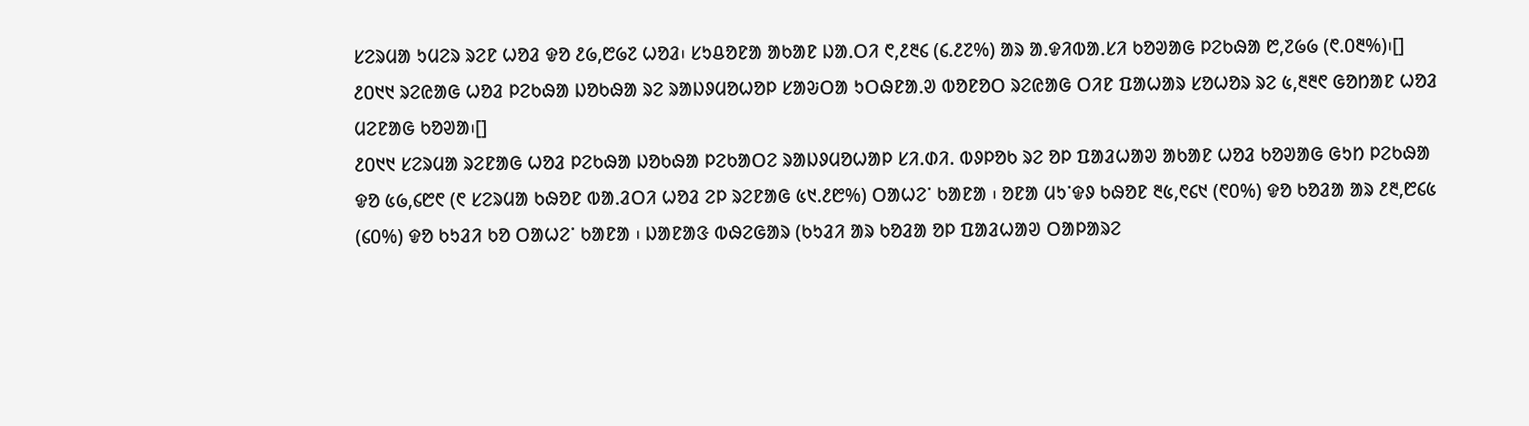ᱥᱮᱨᱢᱟ ᱩᱢᱮᱨ ᱨᱮᱱ ᱦᱚᱲ ᱫᱚ ᱒᱙,᱘᱙᱗ ᱦᱚᱲ᱾ ᱥᱩᱪᱚᱱᱟ ᱟᱠᱟᱱ ᱡᱟᱹᱛᱤ ᱖,᱒᱓᱔ (᱔.᱒᱗%) ᱟᱨ ᱟᱹᱫᱤᱵᱟᱹᱥᱤ ᱠᱚᱣᱟᱜ ᱞᱮᱠᱷᱟ ᱘,᱗᱙᱙ (᱖.᱐᱓%)᱾[]
᱒᱐᱑᱑ ᱨᱮᱭᱟᱜ ᱦᱚᱲ ᱞᱮᱠᱷᱟ ᱡᱚᱠᱷᱟ ᱨᱮ ᱨᱟᱡᱽᱢᱚᱦᱚᱞ ᱥᱟᱶᱛᱟ ᱩᱛᱷᱱᱟᱹᱣ ᱵᱚᱱᱚᱛ ᱨᱮᱭᱟᱜ ᱛᱤᱱ ᱯᱟᱦᱟᱨ ᱥᱚᱦᱚᱨ ᱨᱮ ᱕,᱓᱓᱖ ᱜᱚᱴᱟᱱ ᱦᱚᱲ ᱢᱮᱱᱟᱜ ᱠᱚᱣᱟ᱾[]
᱒᱐᱑᱑ ᱥᱮᱨᱢᱟ ᱨᱮᱱᱟᱜ ᱦᱚᱲ ᱞᱮᱠᱷᱟ ᱡᱚᱠᱷᱟ ᱞᱮᱠᱟᱛᱮ ᱨᱟᱡᱽᱢᱚᱦᱟᱞ ᱥᱤ.ᱰᱤ. ᱵᱽᱞᱚᱠ ᱨᱮ ᱚᱞ ᱯᱟᱲᱦᱟᱣ ᱟᱠᱟᱱ ᱦᱚᱲ ᱠᱚᱣᱟᱜ ᱜᱩᱴ ᱞᱮᱠᱷᱟ ᱫᱚ ᱕᱙,᱔᱘᱖ (᱖ ᱥᱮᱨᱢᱟ ᱠᱷᱚᱱ ᱵᱟᱹᱲᱛᱤ ᱦᱚᱲ ᱮᱞ ᱨᱮᱱᱟᱜ ᱕᱑.᱒᱘%) ᱛᱟᱦᱮᱸ ᱠᱟᱱᱟ ᱾ ᱚᱱᱟ ᱢᱩᱸᱫᱽ ᱠᱷᱚᱱ ᱓᱕,᱖᱔᱑ (᱖᱐%) ᱫᱚ ᱠᱚᱲᱟ ᱟᱨ ᱒᱓,᱘᱔᱕ (᱔᱐%) ᱫᱚ ᱠᱩᱲᱤ ᱠᱚ ᱛᱟᱦᱮᱸ ᱠᱟᱱᱟ ᱾ ᱡᱟᱱᱟᱝ ᱵᱷᱮᱜᱟᱨ (ᱠᱩᱲᱤ ᱟᱨ ᱠᱚᱲᱟ ᱚᱞ ᱯᱟᱲᱦᱟᱣ ᱛᱟᱞᱟᱨᱮ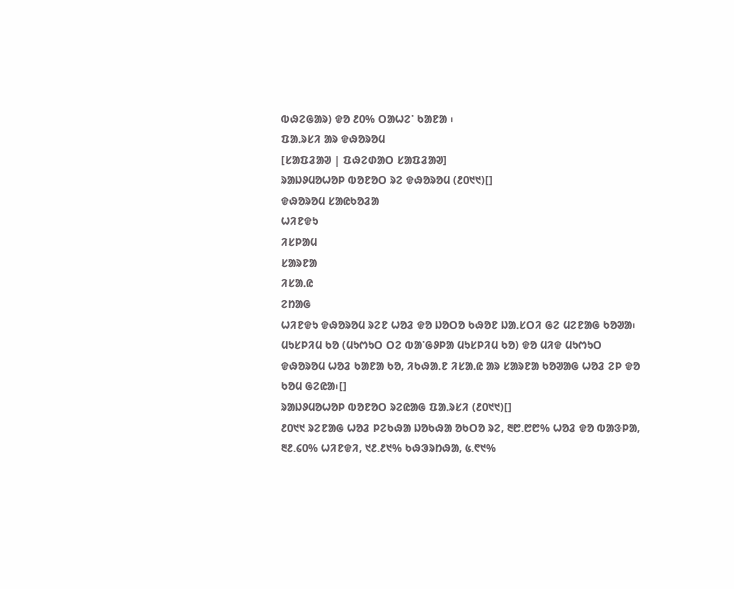ᱵᱷᱮᱜᱟᱨ) ᱫᱚ ᱒᱐% ᱛᱟᱦᱮᱸ ᱠᱟᱱᱟ ᱾
ᱯᱟᱹᱨᱥᱤ ᱟᱨ ᱫᱷᱚᱨᱚᱢ
[ᱥᱟᱯᱲᱟᱣ | ᱯᱷᱮᱰᱟᱛ ᱥᱟᱯᱲᱟᱣ]
ᱨᱟᱡᱽᱢᱚᱦᱚᱞ ᱵᱚᱱᱚᱛ ᱨᱮ ᱫᱷᱚᱨᱚᱢ (᱒᱐᱑᱑)[]
ᱫᱷᱚᱨᱚᱢ ᱥᱟᱭᱠᱚᱲᱟ
ᱦᱤᱱᱫᱩ
ᱤᱥᱞᱟᱢ
ᱥᱟᱨᱱᱟ
ᱤᱥᱟᱹᱭ
ᱮᱴᱟᱜ
ᱦᱤᱱᱫᱩ ᱫᱷᱚᱨᱚᱢ ᱨᱮᱱ ᱦᱚᱲ ᱫᱚ ᱡᱚᱛᱚ ᱠᱷᱚᱱ ᱡᱟᱹᱥᱛᱤ ᱜᱮ ᱢᱮᱱᱟᱜ ᱠᱚᱣᱟ᱾ ᱢᱩᱥᱞᱤᱢ ᱠᱚ (ᱢᱩᱬᱩᱛ ᱛᱮ ᱵᱟᱸᱜᱽᱞᱟ ᱢᱩᱥᱞᱤᱢ ᱠᱚ) ᱫᱚ ᱢᱤᱫ ᱢᱩᱬᱩᱛ ᱫᱷᱚᱨᱚᱢ ᱦᱚᱲ ᱠᱟᱱᱟ ᱠᱚ, ᱤᱠᱷᱟᱹᱱ ᱤᱥᱟᱹᱭ ᱟᱨ ᱥᱟᱨᱱᱟ ᱠᱚᱣᱟᱜ ᱦᱚᱲ ᱮᱞ ᱫᱚ ᱠᱚᱢ ᱜᱮᱭᱟ᱾[]
ᱨᱟᱡᱽᱢᱚᱦᱚᱞ ᱵᱚᱱᱚᱛ ᱨᱮᱭᱟᱜ ᱯᱟᱹᱨᱥᱤ (᱒᱐᱑᱑)[]
᱒᱐᱑᱑ ᱨᱮᱱᱟᱜ ᱦᱚᱲ ᱞᱮᱠᱷᱟ ᱡᱚᱠᱷᱟ ᱚᱠᱛᱚ ᱨᱮ, ᱓᱘.᱘᱘% ᱦᱚᱲ ᱫᱚ ᱵᱟᱝᱞᱟ, ᱓᱒.᱔᱐% ᱦᱤᱱᱫᱤ, ᱑᱒.᱒᱑% ᱠᱷᱳᱨᱴᱷᱟ, ᱕.᱖᱑%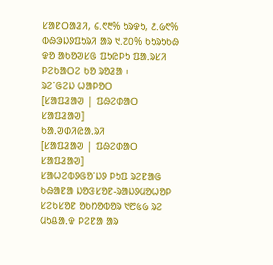ᱥᱟᱱᱛᱟᱲᱤ, ᱔.᱖᱓% ᱩᱨᱫᱩ, ᱒.᱙᱖% ᱵᱷᱳᱡᱽᱯᱩᱨᱤ ᱟᱨ ᱑.᱗᱐% ᱠᱩᱨᱩᱠᱷ ᱫᱚ ᱟᱠᱚᱣᱥᱜ ᱯᱩᱭᱞᱩ ᱯᱟᱹᱨᱥᱤ ᱞᱮᱠᱟᱛᱮ ᱠᱚ ᱨᱚᱲᱟ ᱾
ᱨᱮᱸᱜᱮᱡ ᱦᱟᱞᱚᱛ
[ᱥᱟᱯᱲᱟᱣ | ᱯᱷᱮᱰᱟᱛ ᱥᱟᱯᱲᱟᱣ]
ᱠᱟᱹᱣᱰᱤᱭᱟᱹᱨᱤ
[ᱥᱟᱯᱲᱟᱣ | ᱯᱷᱮᱰᱟᱛ ᱥᱟᱯᱲᱟᱣ]
ᱥᱟᱦᱮᱵᱽᱜᱚᱸᱡᱽ ᱞᱩᱯ ᱨᱮᱱᱟᱜ ᱠᱷᱟᱱᱟ ᱡᱚᱝᱥᱚᱱ-ᱨᱟᱡᱽᱢᱚᱦᱚᱞ ᱥᱮᱠᱥᱚᱱ ᱚᱠᱴᱚᱵᱚᱨ ᱑᱘᱕᱙ ᱨᱮ ᱢᱩᱪᱟᱹᱫ ᱞᱮᱱᱟ ᱟᱨ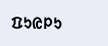ᱯᱩᱭᱞᱩ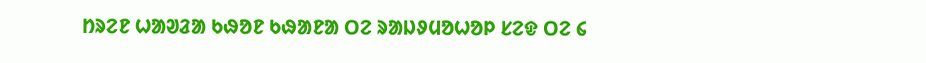ᱴᱨᱮᱱ ᱦᱟᱣᱲᱟ ᱠᱷᱚᱱ ᱠᱷᱟᱱᱟ ᱛᱮ ᱨᱟᱡᱽᱢᱚᱦᱚᱞ ᱥᱮᱫ ᱛᱮ ᱔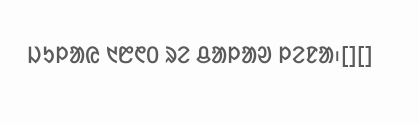ᱡᱩᱞᱟᱭ ᱑᱘᱖᱐ ᱨᱮ ᱪᱟᱞᱟᱣ ᱞᱮᱱᱟ᱾[][]